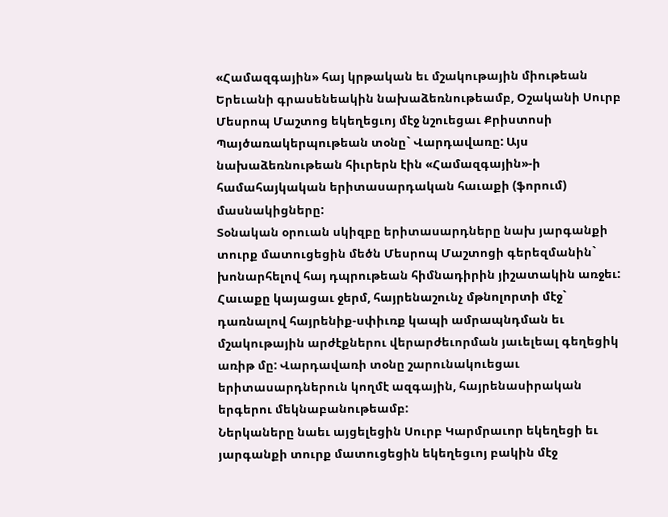«Համազգային» հայ կրթական եւ մշակութային միութեան Երեւանի գրասենեակին նախաձեռնութեամբ, Օշականի Սուրբ Մեսրոպ Մաշտոց եկեղեցւոյ մէջ նշուեցաւ Քրիստոսի Պայծառակերպութեան տօնը` Վարդավառը: Այս նախաձեռնութեան հիւրերն էին «Համազգային»-ի համահայկական երիտասարդական հաւաքի (ֆորում) մասնակիցները:
Տօնական օրուան սկիզբը երիտասարդները նախ յարգանքի տուրք մատուցեցին մեծն Մեսրոպ Մաշտոցի գերեզմանին` խոնարհելով հայ դպրութեան հիմնադիրին յիշատակին առջեւ:
Հաւաքը կայացաւ ջերմ, հայրենաշունչ մթնոլորտի մէջ` դառնալով հայրենիք-սփիւռք կապի ամրապնդման եւ մշակութային արժէքներու վերարժեւորման յաւելեալ գեղեցիկ առիթ մը: Վարդավառի տօնը շարունակուեցաւ երիտասարդներուն կողմէ ազգային, հայրենասիրական երգերու մեկնաբանութեամբ:
Ներկաները նաեւ այցելեցին Սուրբ Կարմրաւոր եկեղեցի եւ յարգանքի տուրք մատուցեցին եկեղեցւոյ բակին մէջ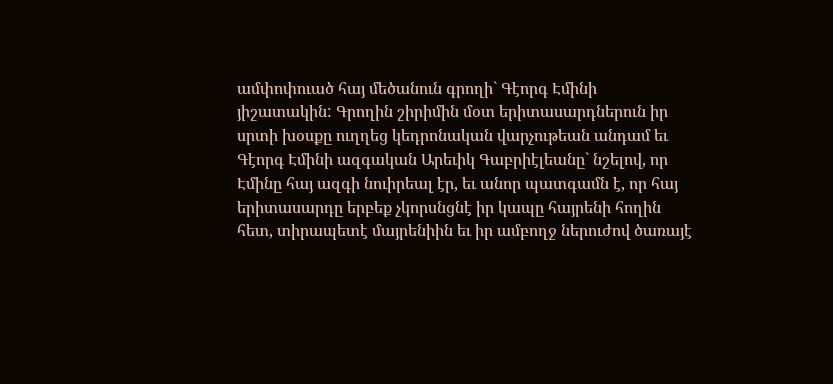ամփոփուած հայ մեծանուն գրողի` Գէորգ Էմինի յիշատակին: Գրողին շիրիմին մօտ երիտասարդներուն իր սրտի խօսքը ուղղեց կեդրոնական վարչութեան անդամ եւ Գէորգ Էմինի ազգական Արեւիկ Գաբրիէլեանը` նշելով, որ Էմինը հայ ազգի նուիրեալ էր, եւ անոր պատգամն է, որ հայ երիտասարդը երբեք չկորսնցնէ իր կապը հայրենի հողին հետ, տիրապետէ մայրենիին եւ իր ամբողջ ներուժով ծառայէ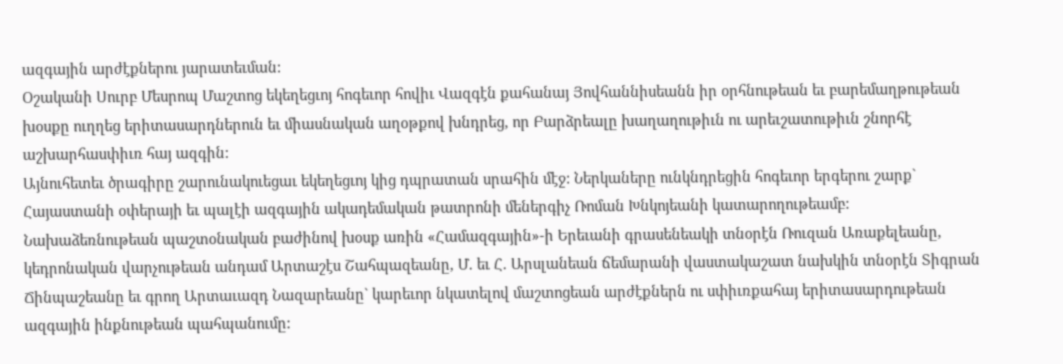ազգային արժէքներու յարատեւման:
Օշականի Սուրբ Մեսրոպ Մաշտոց եկեղեցւոյ հոգեւոր հովիւ Վազգէն քահանայ Յովհաննիսեանն իր օրհնութեան եւ բարեմաղթութեան խօսքը ուղղեց երիտասարդներուն եւ միասնական աղօթքով խնդրեց, որ Բարձրեալը խաղաղութիւն ու արեւշատութիւն շնորհէ աշխարհասփիւռ հայ ազգին:
Այնուհետեւ ծրագիրը շարունակուեցաւ եկեղեցւոյ կից դպրատան սրահին մէջ: Ներկաները ունկնդրեցին հոգեւոր երգերու շարք` Հայաստանի օփերայի եւ պալէի ազգային ակադեմական թատրոնի մեներգիչ Ռոման Խնկոյեանի կատարողութեամբ:
Նախաձեռնութեան պաշտօնական բաժինով խօսք առին «Համազգային»-ի Երեւանի գրասենեակի տնօրէն Ռուզան Առաքելեանը, կեդրոնական վարչութեան անդամ Արտաշէս Շահպազեանը, Մ. եւ Հ. Արսլանեան ճեմարանի վաստակաշատ նախկին տնօրէն Տիգրան Ճինպաշեանը եւ գրող Արտաւազդ Նազարեանը` կարեւոր նկատելով մաշտոցեան արժէքներն ու սփիւռքահայ երիտասարդութեան ազգային ինքնութեան պահպանումը: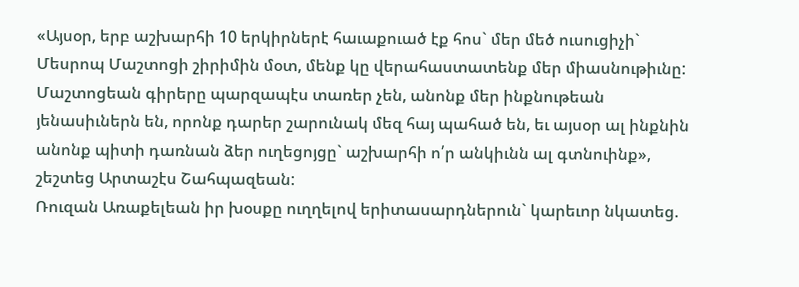«Այսօր, երբ աշխարհի 10 երկիրներէ հաւաքուած էք հոս` մեր մեծ ուսուցիչի` Մեսրոպ Մաշտոցի շիրիմին մօտ, մենք կը վերահաստատենք մեր միասնութիւնը: Մաշտոցեան գիրերը պարզապէս տառեր չեն, անոնք մեր ինքնութեան յենասիւներն են, որոնք դարեր շարունակ մեզ հայ պահած են, եւ այսօր ալ ինքնին անոնք պիտի դառնան ձեր ուղեցոյցը` աշխարհի ո՛ր անկիւնն ալ գտնուինք», շեշտեց Արտաշէս Շահպազեան:
Ռուզան Առաքելեան իր խօսքը ուղղելով երիտասարդներուն` կարեւոր նկատեց.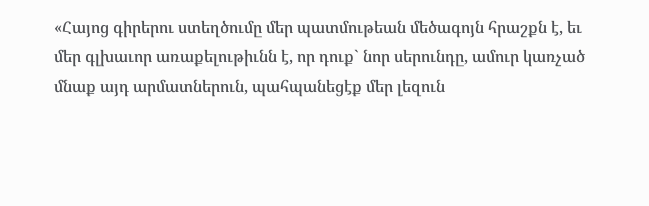«Հայոց գիրերու ստեղծումը մեր պատմութեան մեծագոյն հրաշքն է, եւ մեր գլխաւոր առաքելութիւնն է, որ դուք` նոր սերունդը, ամուր կառչած մնաք այդ արմատներուն, պահպանեցէք մեր լեզուն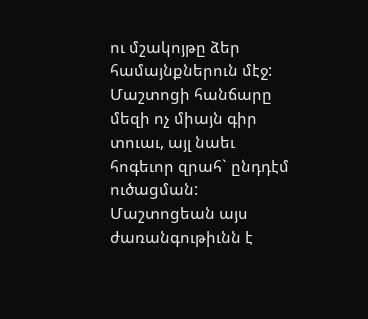ու մշակոյթը ձեր համայնքներուն մէջ: Մաշտոցի հանճարը մեզի ոչ միայն գիր տուաւ, այլ նաեւ հոգեւոր զրահ` ընդդէմ ուծացման: Մաշտոցեան այս ժառանգութիւնն է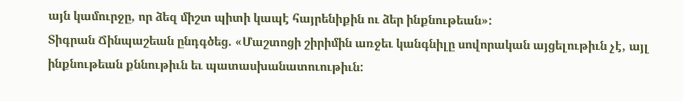այն կամուրջը, որ ձեզ միշտ պիտի կապէ հայրենիքին ու ձեր ինքնութեան»:
Տիգրան Ճինպաշեան ընդգծեց. «Մաշտոցի շիրիմին առջեւ կանգնիլը սովորական այցելութիւն չէ, այլ ինքնութեան քննութիւն եւ պատասխանատուութիւն: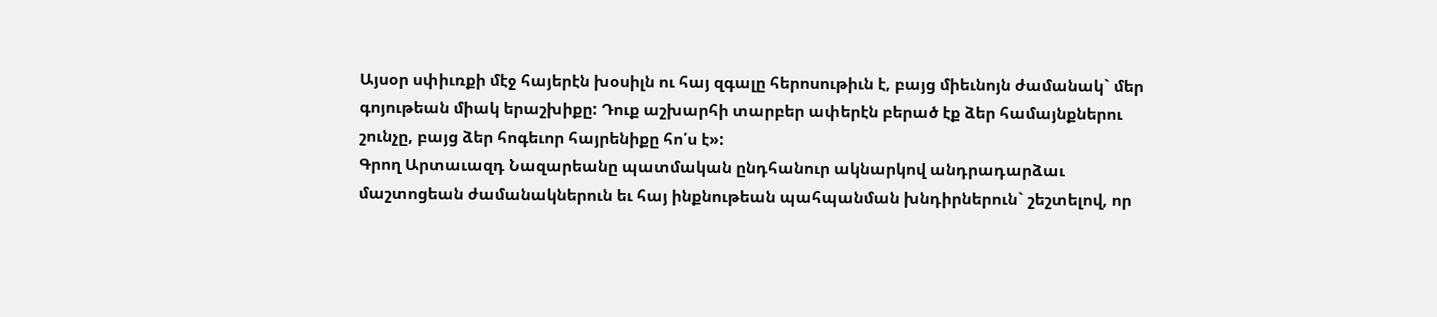Այսօր սփիւռքի մէջ հայերէն խօսիլն ու հայ զգալը հերոսութիւն է, բայց միեւնոյն ժամանակ` մեր գոյութեան միակ երաշխիքը: Դուք աշխարհի տարբեր ափերէն բերած էք ձեր համայնքներու շունչը, բայց ձեր հոգեւոր հայրենիքը հո՛ս է»:
Գրող Արտաւազդ Նազարեանը պատմական ընդհանուր ակնարկով անդրադարձաւ մաշտոցեան ժամանակներուն եւ հայ ինքնութեան պահպանման խնդիրներուն` շեշտելով, որ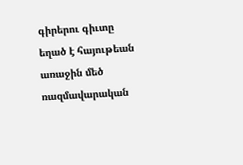գիրերու գիւտը եղած է հայութեան առաջին մեծ ռազմավարական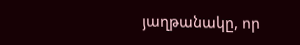յաղթանակը, որ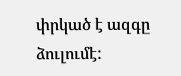փրկած է ազգը ձուլումէ: